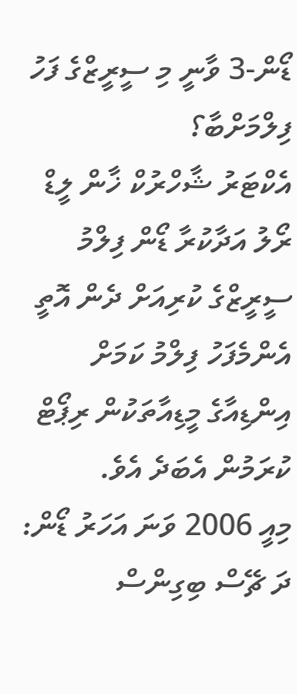ޑޯން-3 ވާނީ މި ސީރީޒްގެ ފަހު ފިލްމަށްބާ؟
އެކްޓަރު ޝާހްރުކް ޚާން ލީޑް ރޯލު އަދާކުރާ ޑޯން ފިލްމު ސީރީޒްގެ ކުރިއަށް ދެން އޮތީ އެންމެފަހު ފިލްމު ކަމަށް އިންޑިއާގެ މީޑިއާތަކުން ރިޕޯޓް ކުރަމުން އެބަދެ އެވެ.
މިއީ 2006 ވަނަ އަހަރު ޑޯން: ދަ ޗޭސް ބިގިންސް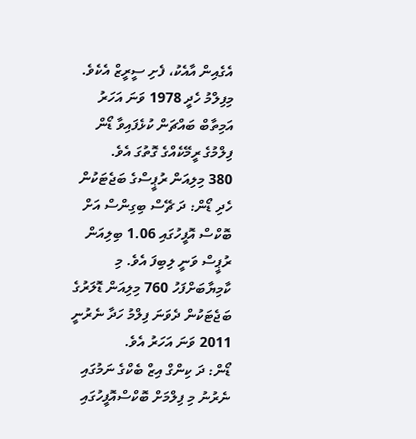އެގެއިން އާއެކު، ފެށި ސީރީޒް އެކެވެ.
މިފިލްމު ހެދީ 1978 ވަނަ އަހަރު އަމިތާބް ބައްޗަން ކުޅެފައިވާ ޑޯން ފިލްމުގެ ރީމޭކެއްގެ ގޮތުގަ އެވެ.
380 މިލިއަން ރުޕީސްގެ ބަޖެޓަކުން ހެދި ޑޯން: ދަ ޗޭސް ބިގިންސް އަށް ބޮކްސް އޮފީހުގައި 1.06 ބިލިއަން ރުޕީސް ވަނީ ލިބިފަ އެވެ. މި ކާމިޔާބަށްފަހު 760 މިލިއަން ޑޮލަރުގެ ބަޖެޓަކުން ދެވަނަ ފިލްމު ހަދާ ނެރުނީ 2011 ވަނަ އަހަރު އެވެ.
ޑޯން: ދަ ކިންގް އިޒް ބެކްގެ ނަމުގައި ނެރުނު މި ފިލްމަށް ބޮކްސްއޮފީހުގައި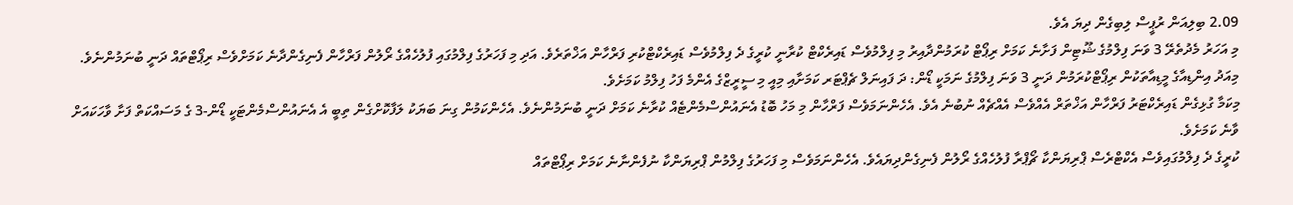2.09 ބިލިއަން ރުޕީސް ލިބިގެން ދިޔަ އެވެ.
މި އަހަރު މެދުތެރޭ 3 ވަނަ ފިލްމުގެ ޝޫޓިން ފަށާނެ ކަމަށް ރިޕޯޓް ކުރަމުންދާއިރު މި ފިލްމުވެސް ޑައިރެކްޓް ކުރާނީ ކުރީގެ ދެ ފިލްމުވެސް ޑައިރެކްޓްކުރި ފަރްހާން އަޚްތަރެވެ. އަދި މި ފަހަރުގެ ފިލްމުގައި ފުލުހެއްގެ ރޯލުން ފަރްހާން ފެނިގެންދާނެ ކަމަށްވެސް ރިޕޯޓްތައް ދަނީ ބުނަމުންނެވެ.
މިއަދު އިންޑިއާގެ މީޑިއާތަކުން ރިޕޯޓްކުރަމުން ދަނީ 3 ވަނަ ފިލްމުގެ ނަމަކީ ޑޯން: ދަ ފައިނަލް ޗެޕްޓަރ ކަމަށާއި މިއީ މި ސީރީޒްގެ އެންމެ ފަހު ފިލްމު ކަމަށެވެ.
މިކަމާ ގުޅިގެން ޑައިރެކްޓަރު ފަރްހާން އަޚްތަރް އެއްވެސް އެއްޗެއް ނުބުނެ އެވެ. އެހެންނަމަވެސް ފަރްހާން މި މަހު ބޮޑު އެނައުންސްމެންޓެއް ކުރާނެ ކަމަށް ދަނީ ބުނަމުންނެވެ. އެހެންކަމުން ގިނަ ބަޔަކު ލަފާކޮށްގެން ތިބީ އެ އެނައުންސްމެންޓަކީ ޑޯން-3 ގެ މަސައްކަތް ފަށާ ވާހަކައަށް ވާނެ ކަމަށެވެ.
ކުރީގެ ދެ ފިލްމުގައިވެސް އެކްޓްރެސް ޕްރިޔަންކާ ޗޯޕްރާ ފުލުހެއްގެ ރޯލުން ފެނިގެންދިޔައެވެ. އެހެންނަމަވެސް މި ފަހަރުގެ ފިލްމުން ޕްރިޔަންކާ ނުފެންނާނެ ކަމަށް ރިޕޯޓްތައް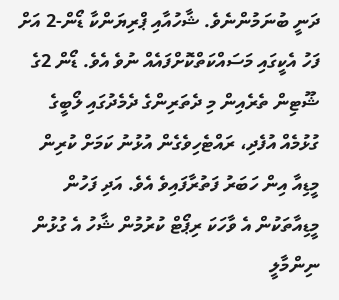ދަނީ ބުނަމުންނެވެ. ޝާހުއާއި ޕްރިޔަންކާ ޑޯން-2 އަށް ފަހު އެކީގައި މަސައްކަތްކޮށްފައެއް ނުވެ އެވެ. ޑޯން 2ގެ ޝޫޓިން ތެރެއިން މި ދެތަރިންގެ ދެމެދުގައި ލޯބީގެ ގުޅުމެއް އުފެދި، ރައްޓެހިވެގެން އުޅުނު ކަމަށް ކުރިން މީޑިއާ އިން ހަބަރު ފަތުރާފައިވެ އެވެ. އަދި ފަހުން މީޑިއާތަކުން އެ ވާހަކަ ރިޕޯޓް ކުރުމުން ޝާހު އެ ގުޅުން ނިންމާލީ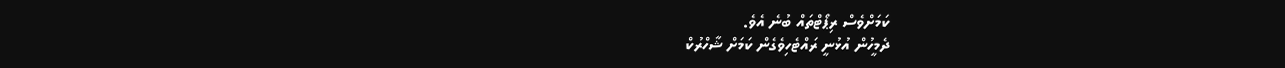ކަމަށްވެސް ރިޕޯޓްތައް ބުނެ އެވެ.
ދެމީހުން އުޅުނީ ރައްޓެހިވެގެން ކަމަށް ޝާހްރުކް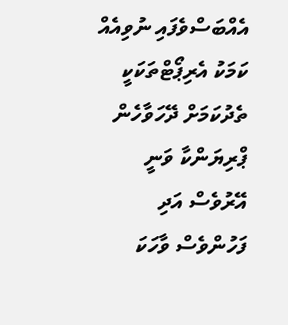އެއްބަސްވެފައި ނުވިއެއް ކަމަކު އެރިޕޯޓްތަކަކީ ތެދުކަމަށް ދޭހަވާހެން ޕްރިޔަންކާ ވަނީ އޭރުވެސް އަދި ފަހުންވެސް ވާހަކަ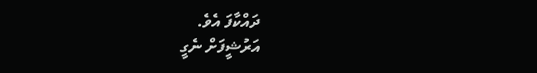ދައްކާފަ އެވެ.
އަރުޝީފަށް ނެގީ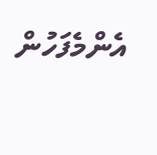އެންމެފަހުން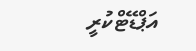އަޕްޑޭޓްކުރީ